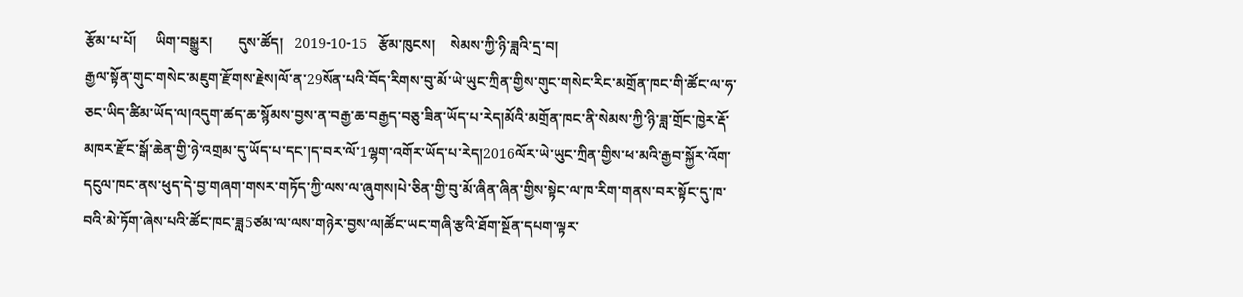རྩོམ་པ་པོ།     ཡིག་བསྒྱུར།       དུས་ཚོད།   2019-10-15   རྩོམ་ཁུངས།    སེམས་ཀྱི་ཉི་ཟླའི་དྲ་བ།
རྒྱལ་སྟོན་གུང་གསེང་མཇུག་རྫོགས་རྗེས།ལོ་ན་29སོན་པའི་བོད་རིགས་བུ་མོ་ཡེ་ཡུང་ཀྲིན་གྱིས་གུང་གསེང་རིང་མགྲོན་ཁང་གི་ཚོང་ལ་ཧ་ཅང་ཡིད་ཚིམ་ཡོད་ལ།འདུག་ཚད་ཆ་སྙོམས་བྱས་ན་བརྒྱ་ཆ་བརྒྱད་བཅུ་ཟིན་ཡོད་པ་རེད།མོའི་མགྲོན་ཁང་ནི་སེམས་ཀྱི་ཉི་ཟླ་གྲོང་ཁྱེར་རྡོ་མཁར་རྫོང་སྒོ་ཆེན་གྱི་ཉེ་འགྲམ་དུ་ཡོད་པ་དང་།ད་བར་ལོ་1ལྷག་འགོར་ཡོད་པ་རེད།2016ལོར་ཡེ་ཡུང་ཀྲིན་གྱིས་ཕ་མའི་རྒྱབ་སྐྱོར་འོག་དངུལ་ཁང་ནས་ཕུད་དེ་བྱ་གཞག་གསར་གཏོད་ཀྱི་ལས་ལ་ཞུགས།པེ་ཅིན་གྱི་བུ་མོ་ཞིན་ཞིན་གྱིས་སྟེང་ལ་ཁ་རིག་གནས་བར་སྟོང་དུ་ཁ་བའི་མེ་ཏོག་ཞེས་པའི་ཚོང་ཁང་ཟླ5ཙམ་ལ་ལས་གཉེར་བྱས་ལ།ཚོང་ཡང་གཞི་རྩའི་ཐོག་སྔོན་དཔག་ལྟར་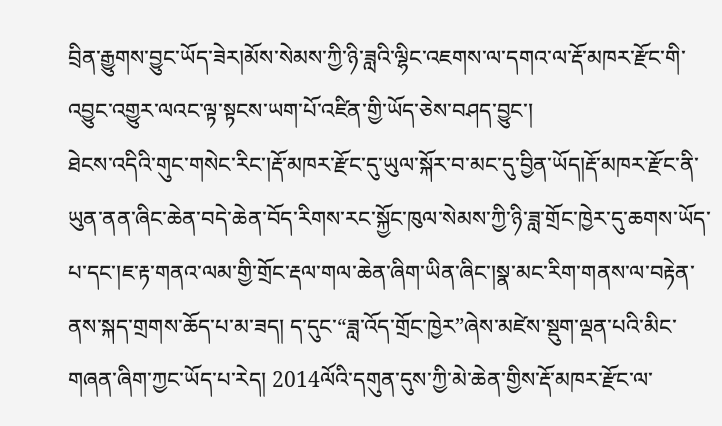བྲིན་རྒྱུགས་བྱུང་ཡོད་ཟེར།མོས་སེམས་ཀྱི་ཉི་ཟླའི་ལྷིང་འཇགས་ལ་དགའ་ལ་རྡོ་མཁར་རྫོང་གི་འབྱུང་འགྱུར་ལའང་ལྟ་སྟངས་ཡག་པོ་འཛིན་གྱི་ཡོད་ཅེས་བཤད་བྱུང་།
ཐེངས་འདིའི་གུང་གསེང་རིང་།རྡོ་མཁར་རྫོང་དུ་ཡུལ་སྐོར་བ་མང་དུ་བྱིན་ཡོད།རྡོ་མཁར་རྫོང་ནི་ཡུན་ནན་ཞིང་ཆེན་བདེ་ཆེན་བོད་རིགས་རང་སྐྱོང་ཁུལ་སེམས་ཀྱི་ཉི་ཟླ་གྲོང་ཁྱེར་དུ་ཆགས་ཡོད་པ་དང་།ཇ་རྟ་གནའ་ལམ་གྱི་གྲོང་རྡལ་གལ་ཆེན་ཞིག་ཡིན་ཞིང་།སྣ་མང་རིག་གནས་ལ་བརྟེན་ནས་སྐད་གྲགས་ཆོད་པ་མ་ཟད། ད་དུང་“ཟླ་འོད་གྲོང་ཁྱེར”ཞེས་མཛེས་སྡུག་ལྡན་པའི་མིང་གཞན་ཞིག་ཀྱང་ཡོད་པ་རེད། 2014ལོའི་དགུན་དུས་ཀྱི་མེ་ཆེན་གྱིས་རྡོ་མཁར་རྫོང་ལ་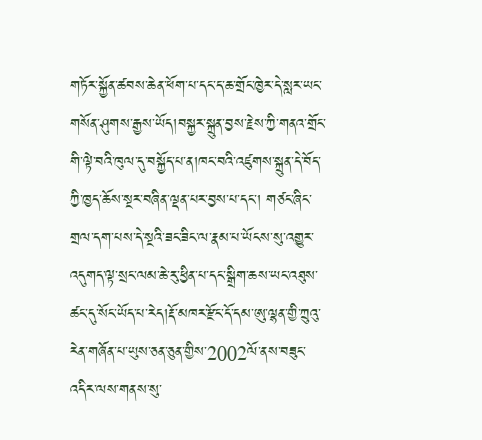གཏོར་སྐྱོན་ཚབས་ཆེན་ཕོག་པ་དང་ད་ཆ་གྲོང་ཁྱེར་དེ་སླར་ཡང་གསོན་ཤུགས་རྒྱས་ཡོད།བསྐྱར་སྐྲུན་བྱས་རྗེས་ཀྱི་གནའ་གྲོང་གི་ལྟེ་བའི་ཁུལ་དུ་བསྐྱོད་པ་ན།ཁང་བའི་འཛུགས་སྐྲུན་དེ་བོད་ཀྱི་ཁྱད་ཆོས་སྔར་བཞིན་ལྡན་པར་བྱས་པ་དང་། གཙང་ཞིང་གྲལ་དག་པས་དེ་སྔའི་ཟང་ཟིང་ལ་རྣམ་པ་ཡོངས་སུ་འགྱུར་འདུགད་ལྟ་སྲང་ལམ་ཆེ་རུ་ཕྱིན་པ་དང་སྒྲིག་ཆས་ཡང་འཐུས་ཚང་དུ་སོང་ཡོད་པ་རེད།རྡོ་མཁར་རྫོང་དོ་དམ་ཨུ་ལྷན་གྱི་ཀྲུའུ་རེན་གཞོན་པ་ཡུས་ཅན་ཅུན་གྱིས་2002ལོ་ནས་བཟུང་འདིར་ལས་གནས་སུ་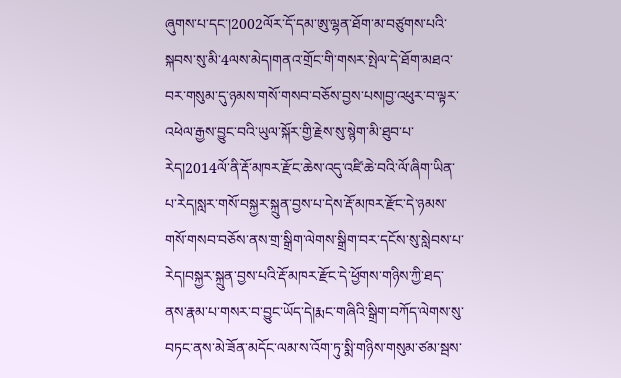ཞུགས་པ་དང་།2002ལོར་དོ་དམ་ཨུ་ལྷན་ཐོག་མ་བཙུགས་པའི་སྐབས་སུ་མི་4ལས་མེད།གནའ་གྲོང་གི་གསར་སྤེལ་དེ་ཐོག་མཐའ་བར་གསུམ་དུ་ཉམས་གསོ་གསབ་བཅོས་བྱས་པས།བྱ་འཕུར་བ་ལྟར་འཕེལ་རྒྱས་བྱུང་བའི་ཡུལ་སྐོར་གྱི་རྗེས་སུ་སྙེག་མི་ཐུབ་པ་རེད།2014ལོ་ནི་རྡོ་མཁར་རྫོང་ཆེས་འདུ་འཛི་ཆེ་བའི་ལོ་ཞིག་ཡིན་པ་རེད།སླར་གསོ་བསྐྱར་སྐྲུན་བྱས་པ་དེས་རྡོ་མཁར་རྫོང་དེ་ཉམས་གསོ་གསབ་བཅོས་ནས་གྲ་སྒྲིག་ལེགས་སྒྲིག་བར་དངོས་སུ་སླེབས་པ་རེད།བསྐྱར་སྐྲུན་བྱས་པའི་རྡོ་མཁར་རྫོང་དེ་ཕྱོགས་གཉིས་ཀྱི་ཐད་ནས་རྣམ་པ་གསར་བ་བྱུང་ཡོད་དེ།རྨང་གཞིའི་སྒྲིག་བཀོད་ལེགས་སུ་བཏང་ནས་མེ་ཟོན་མདོང་ལམ་ས་འོག་ཏུ་སྨི་གཉིས་གསུམ་ཙམ་སྦས་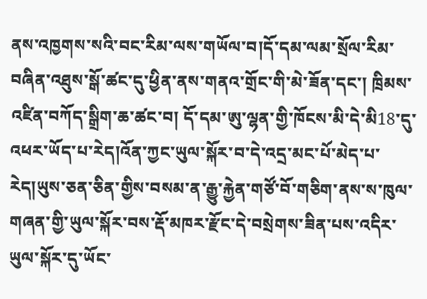ནས་འཁྱགས་སའི་བང་རིམ་ལས་གཡོལ་བ།དོ་དམ་ལམ་སྲོལ་རིམ་བཞིན་འཐུས་སྒོ་ཚང་དུ་ཕྱིན་ནས་གནའ་གྲོང་གི་མེ་ཟོན་དང་། ཁྲིམས་འཛིན་བཀོད་སྒྲིག་ཆ་ཚང་བ། དོ་དམ་ཨུ་ལྷན་གྱི་ཁོངས་མི་དེ་མི18་དུ་འཕར་ཡོད་པ་རེད།འོན་ཀྱང་ཡུལ་སྐོར་བ་དེ་འདྲ་མང་པོ་མེད་པ་རེད།ཡུས་ཅན་ཅིན་གྱིས་བསམ་ན་རྒྱུ་རྐྱེན་གཙོ་བོ་གཅིག་ནས་ས་ཁུལ་གཞན་གྱི་ཡུལ་སྐོར་བས་རྡོ་མཁར་རྫོང་དེ་བསྲེགས་ཟིན་པས་འདིར་ཡུལ་སྐོར་དུ་ཡོང་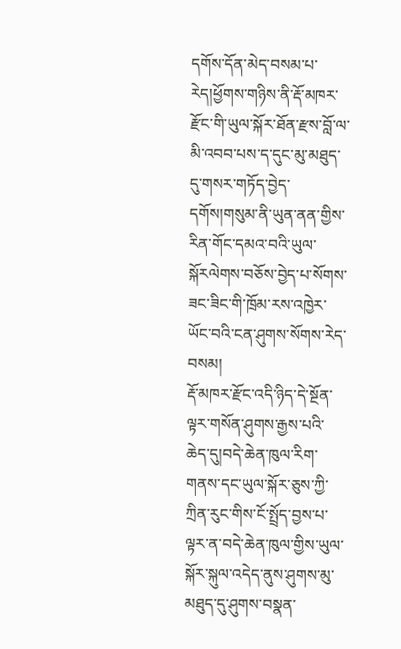དགོས་དོན་མེད་བསམ་པ་རེད།ཕྱོགས་གཉིས་ནི་རྡོ་མཁར་རྫོང་གི་ཡུལ་སྐོར་ཐོན་རྫས་བློ་ལ་མི་འབབ་པས་ད་དུང་མུ་མཐུད་དུ་གསར་གཏོད་བྱེད་དགོས།གསུམ་ནི་ཡུན་ནན་གྱིས་རིན་གོང་དམའ་བའི་ཡུལ་སྐོརལེགས་བཅོས་བྱེད་པ་སོགས་ཟང་ཟིང་གི་ཁྲོམ་རས་འཁྱེར་ཡོང་བའི་ངན་ཤུགས་སོགས་རེད་བསམ།
རྡོ་མཁར་རྫོང་འདི་ཉིད་དེ་སྔོན་ལྟར་གསོན་ཤུགས་རྒྱས་པའི་ཆེད་དུ།བདེ་ཆེན་ཁུལ་རིག་གནས་དང་ཡུལ་སྐོར་ཅུས་ཀྱི་ཀྲིན་རུང་གིས་ངོ་སྤྲོད་བྱས་པ་ལྟར་ན་བདེ་ཆེན་ཁུལ་གྱིས་ཡུལ་སྐོར་སྐུལ་འདེད་ནུས་ཤུགས་མུ་མཐུད་དུ་ཤུགས་བསྣན་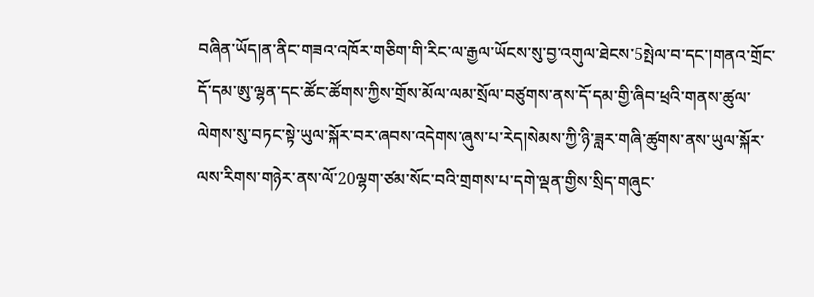བཞིན་ཡོད།ན་ནིང་གཟའ་འཁོར་གཅིག་གི་རིང་ལ་རྒྱལ་ཡོངས་སུ་བྱ་འགུལ་ཐེངས་5སྤེལ་བ་དང་།གནའ་གྲོང་དོ་དམ་ཨུ་ལྷན་དང་ཚོང་ཚོགས་ཀྱིས་གྲོས་མོལ་ལམ་སྲོལ་བཙུགས་ནས་དོ་དམ་གྱི་ཞིབ་ཕྲའི་གནས་ཚུལ་ལེགས་སུ་བཏང་སྟེ་ཡུལ་སྐོར་བར་ཞབས་འདེགས་ཞུས་པ་རེད།སེམས་ཀྱི་ཉི་ཟླར་གཞི་ཚུགས་ནས་ཡུལ་སྐོར་ལས་རིགས་གཉེར་ནས་ལོ་20ལྷག་ཙམ་སོང་བའི་གྲགས་པ་དགེ་ལྡན་གྱིས་སྲིད་གཞུང་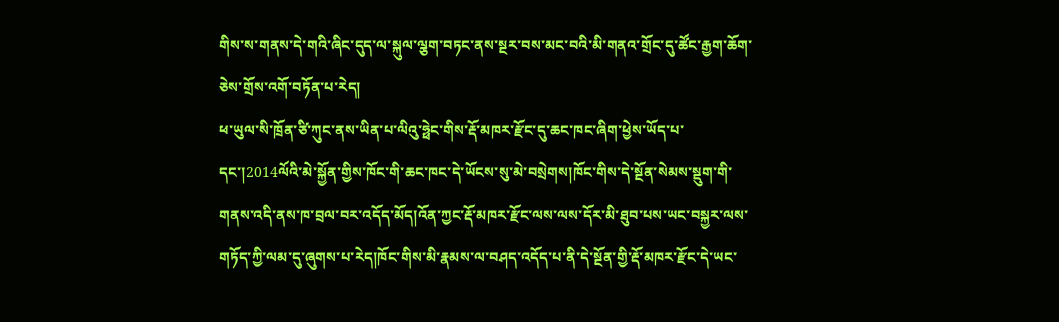གིས་ས་གནས་དེ་གའི་ཞིང་དུད་ལ་སྐུལ་ལྕག་བཏང་ནས་སྔར་བས་མང་བའི་མི་གནའ་གྲོང་དུ་ཚོང་རྒྱག་ཆོག་ཅེས་གྲོས་འགོ་བཏོན་པ་རེད།
ཕ་ཡུལ་སི་ཁྲོན་ཙི་ཀུང་ནས་ཡིན་པ་ལིའུ་ཧྥེང་གིས་རྡོ་མཁར་རྫོང་དུ་ཆང་ཁང་ཞིག་ཕྱེས་ཡོད་པ་དང་།2014ལོའི་མེ་སྐྱོན་གྱིས་ཁོང་གི་ཆང་ཁང་དེ་ཡོངས་སུ་མེ་བསྲེགས།ཁོང་གིས་དེ་སྔོན་སེམས་སྡུག་གི་གནས་འདི་ནས་ཁ་བྲལ་བར་འདོད་མོད།འོན་ཀྱང་རྡོ་མཁར་རྫོང་ལས་ལས་དོར་མི་ཐུབ་པས་ཡང་བསྐྱར་ལས་གཏོད་ཀྱི་ལམ་དུ་ཞུགས་པ་རེད།ཁོང་གིས་མི་རྣམས་ལ་བཤད་འདོད་པ་ནི་དེ་སྔོན་གྱི་རྡོ་མཁར་རྫོང་དེ་ཡང་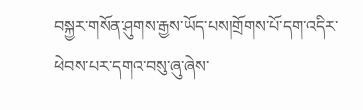བསྐྱར་གསོན་ཤུགས་རྒྱས་ཡོད་པས།གྲོགས་པོ་དག་འདིར་ཕེབས་པར་དགའ་བསུ་ཞུ་ཞེས་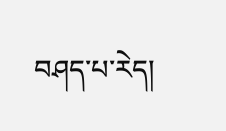བཤད་པ་རེད།